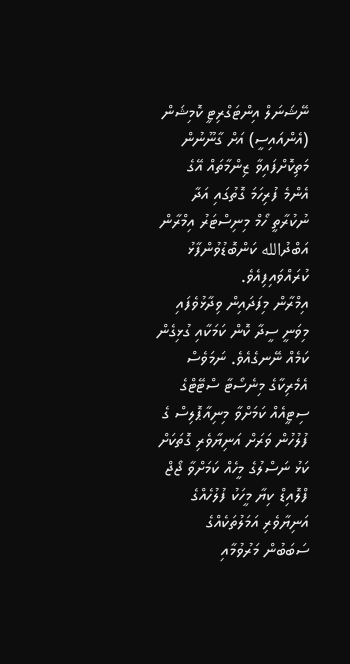ނޭޝަނަލް އިންޓަގްރިޓީ ކޮމިޝަން (އެންއައިސީ) އަށް ގާނޫނުން މަތިކޮށްފައިވާ ޒިންމާތައް އޭގެ އެންމެ ފުރިހަމަ ގޮތުގައި އަދާ ނުކުރާތީ ހޯމް މިނިސްޓަރު އިމްރާން އަބްދުالله ކަންބޮޑުވުންފާޅު ކުރައްވައިފިއެވެ.
އިމްރާން މިފަދައިން ވިދާޅުވެފައި މިވަނީ ސީދާ ކޮން ކަމަކާއި ގުޅިގެން ކަމެއް ނޭނގެއެވެ. ނަމަވެސް އެމެރިކާގެ މިނެސޯޓާ ސްޓޭޓްގެ ސިޓީއެއް ކަމަށްވާ މިނިއާޕޮލިސް ގެ ފުލުހުން ވަރަށް އަނިޔާވެރި ގޮތަކަށް ކަޅު ނަސްލުގެ މީހެއް ކަމަށްވާ ޖޯޖް ފްލޮއިޑް ކިޔާ މީހަކު ފުލުހެއްގެ އަނިޔާވެރި އަމަލުތަކެއްގެ ސަބަބުން މަރުވުމާއި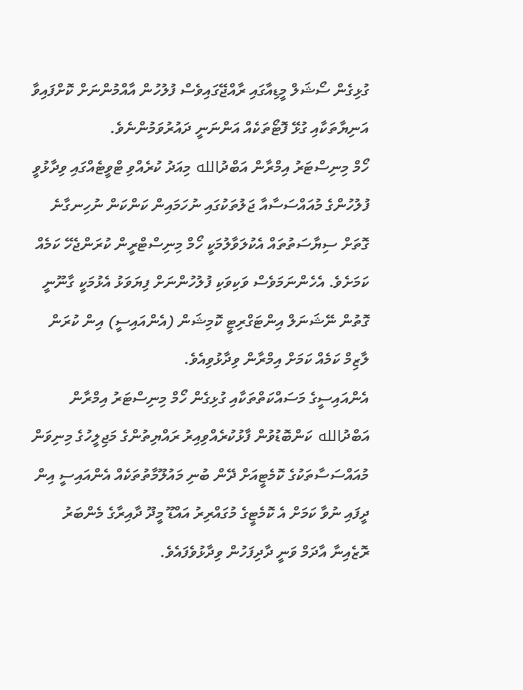ގުޅިގެން ސޯޝަލް މީޑިއާގައި ރާއްޖޭގައިވެސް ފުލުހުން އާއްމުންނަށް ކޮށްފައިވާ އަނިޔާތަކާއި ގުޅޭ ފޮޓޯތަކެއް އަންނަނީ ދައުރުވަމުންނެވެ.
ހޯމް މިނިސްޓަރު އިމްރާން އަބްދުالله މިއަދު ކުރެއްވި ޓްވީޓެއްގައި ވިދާޅުވީ ފުލުހުންގެ މުއައްސަސާއާ ޖަލުތަކުގައި ނުހަމައިން ކަންކަން ނުހިނގާނެ ގޮތަށް ސިޔާސަތުތައް އެކުލަވާލުމަކީ ހޯމް މިނިސްޓްރީން ކުރަންޖެހޭ ކަމެއް ކަމަށެވެ. އެހެންނަމަވެސް ވަކިވަކި ފުލުހުންނަށް ފިޔަވަޅު އެޅުމަކީ ގާނޫނީ ގޮތުން ނޭޝަނަލް އިންޓަގްރިޓީ ކޮމިޝަން (އެންއައިސީ) އިން ކުރަން ލާޒިމް ކަމެއް ކަމަށް އިމްރާން ވިދާޅުވިއެވެ.
އެންއައިސީގެ މަސައްކަތްތަކާއި ގުޅިގެން ހޯމް މިނިސްޓަރު އިމްރާން އަބްދުالله ކަންބޮޑުވުން ފާޅުކުރެއްވިއިރު ރައްޔިތުންގެ މަޖިލީހުގެ މިނިވަން މުއައްސަސާތަކުގެ ކޮމެޓީއަށް ދޭން ބުނި މައުލޫމާތުތަކެއް އެންއައިސީ އިން ދީފައި ނުވާ ކަމަށް އެ ކޮމެޓީގެ މުގައްރިރު އައްޑޫ މީދޫ ދާއިރާގެ މެންބަރު ރޮޒެއިނާ އާދަމް ވަނީ ދާދިފަހުން ވިދާޅުވެފައެވެ.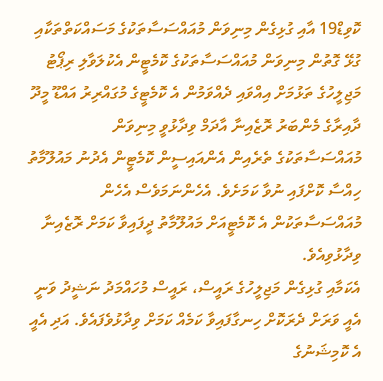ކޮވިޑް19 އާއި ގުޅިގެން މިނިވަން މުއައްސަސާތަކުގެ މަސައްކަތްތަކާއި ގުޅޭ ގޮތުން މިނިވަން މުއައްސަސާތަކުގެ ކޮމެޓީން އެކުލަވާލި ރިޕޯޓު މަޖިލީހުގެ ތަޅުމަށް އިއްވައި ދެއްވަމުން އެ ކޮމެޓީގެ މުގައްރިރު އައްޑޫ މީދޫ ދާއިރާގެ މެންބަރު ރޮޒެއިނާ އާދަމް ވިދާޅުވީ މިނިވަން މުއައްސަސާތަކުގެ ތެރެއިން އެންއައިސީން ކޮމެޓީން އެދުނު މައުލޫމާތު ހިއްސާ ކޮށްފައި ނުވާ ކަމަށެވެ. އެހެންނަމަވެސް އެހެން މުއައްސަސާތަކުން އެ ކޮމެޓީއަށް މައުލޫމާތު ދީފައިވާ ކަމަށް ރޮޒެއިނާ ވިދާޅުވިއެވެ.
އެކަމާއި ގުޅިގެން މަޖިލީހުގެ ރައީސް، ރައީސް މުހައްމަދު ނަޝީދު ވަނީ އެއީ ވަރަށް ދެރަކޮށް ހިނގާފައިވާ ކަމެއް ކަމަށް ވިދާޅުވެފައެވެ. އަދި އެއީ އެ ކޮމިޝަނުގެ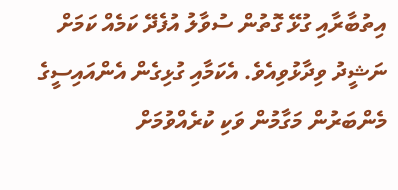އިތުބާރާއި ގުޅޭ ގޮތުން ސުވާލު އުފެދޭ ކަމެއް ކަމަށް ނަޝީދު ވިދާޅުވިއެވެ. އެކަމާއި ގުޅިގެން އެންއައިސީގެ މެންބަރުން މަގާމުން ވަކި ކުރެއްވުމަށް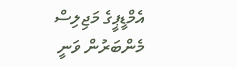އެމްޑީޕީގެ މަޖިލިސް މެންބަރުން ވަނީ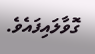ގޮވާލައިފައެވެ.